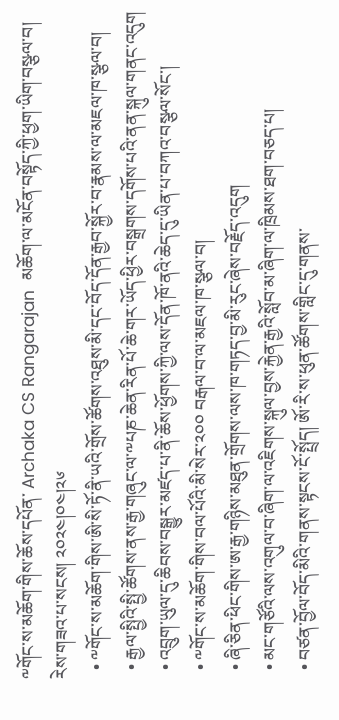༸གོང་ས་མཆོག་གིས་ཆོས་དཔོན་ Archaka CS Rangarajan  མཆོག་ལ་མངོན་བསྟོད་ཀྱི་ཕྱག་ཡིག་བསྩལ་བ།
རེས་གཟའ་པ་སངས། ༢༠༢༤།༠༤།༢༦
  • ༸གོང་ས་མཆོག་གིས་ཨི་སི་ཏོ་ནི་ཡའི་གྲོས་ཚོགས་འཐུས་མི་དང་བོད་དོན་རྒྱབ་སྐྱོར་བ་རྣམས་ལ་མཇལ་ཁ་སྩལ་བ།
  • རྒྱལ་སྤྱིའི་སྤྱི་ཚོགས་ནས་རྒྱ་གཞུང་ལ་༸པཎ་ཆེན་རིན་པོ་ཆེ་གར་ཡོད་ཕྱིར་བསྒྲགས་དགོས་པའི་ནན་སྐུལ་གནང་འདུག
  • འབྲུག་ཡུལ་དུ་ཆིབས་བསྒྱུར་མཛད་པ་ནི་ཆོས་ཕྱོགས་ཀྱི་ལས་དོན་ཁོ་ནའི་ཆེད་དུ་ཡིན་པ་བཀའ་བསྩལ་སོང་།
  • ༸གོང་ས་མཆོག་གིས་བལ་པོའི་མི་སེར་༢༠༠ བརྒལ་བ་ལ་མཇལ་ཁ་སྩལ་བ།
  • ཞི་ཅིན་ཕིང་གིས་ཨ་རྒྱ་གཉིས་མཐུན་གྲོགས་ལས་ཁ་གཏད་བྱ་མི་རུང་ཞེས་བརྗོད་འདུག
  • མང་གཙོའི་ལས་འགུལ་བ་ཞིག་ལ་འཇིགས་སྐུལ་བྱས་རྐྱེན་རྒྱའི་སློབ་མ་ཞིག་ལ་ཁྲིམས་ཐག་བཅད་པ།
  • བཙན་བྱོལ་བོད་མིའི་གནས་སྟངས་ངོ་སྤྲོད། ཨོ་རི་ས་ཕུན་ཚོགས་གླིང་དུ་གནས་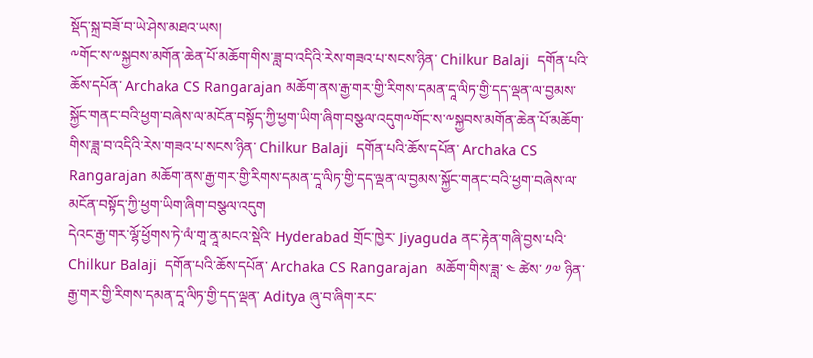སྡོད་སྐྲ་བཟོ་བ་ཡེ་ཤེས་མཐའ་ཡས།
༸གོང་ས་༸སྐྱབས་མགོན་ཆེན་པོ་མཆོག་གིས་ཟླ་བ་འདིའི་རེས་གཟའ་པ་སངས་ཉིན་ Chilkur Balaji  དགོན་པའི་ཆོས་དཔོན་ Archaka CS Rangarajan མཆོག་ནས་རྒྱ་གར་གྱི་རིགས་དམན་དཱ་ལིཏ་གྱི་དད་ལྡན་ལ་བྱམས་སྐྱོང་གནང་བའི་ཕྱག་བཞེས་ལ་མངོན་བསྟོད་ཀྱི་ཕྱག་ཡིག་ཞིག་བསྩལ་འདུག༸གོང་ས་༸སྐྱབས་མགོན་ཆེན་པོ་མཆོག་གིས་ཟླ་བ་འདིའི་རེས་གཟའ་པ་སངས་ཉིན་ Chilkur Balaji  དགོན་པའི་ཆོས་དཔོན་ Archaka CS Rangarajan མཆོག་ནས་རྒྱ་གར་གྱི་རིགས་དམན་དཱ་ལིཏ་གྱི་དད་ལྡན་ལ་བྱམས་སྐྱོང་གནང་བའི་ཕྱག་བཞེས་ལ་མངོན་བསྟོད་ཀྱི་ཕྱག་ཡིག་ཞིག་བསྩལ་འདུག
དེའང་རྒྱ་གར་ལྷོ་ཕྱོགས་ཏེ་ལཾ་གཱ་ནཱ་མངའ་སྡེའི་ Hyderabad གྲོང་ཁྱེར་ Jiyaguda ནང་རྟེན་གཞི་བྱས་པའི་ Chilkur Balaji  དགོན་པའི་ཆོས་དཔོན་ Archaka CS Rangarajan  མཆོག་གིས་ཟླ་ ༤ ཚེས་ ༡༧ ཉིན་རྒྱ་གར་གྱི་རིགས་དམན་དཱ་ལིཏ་གྱི་དད་ལྡན་ Aditya ཞུ་བ་ཞིག་རང་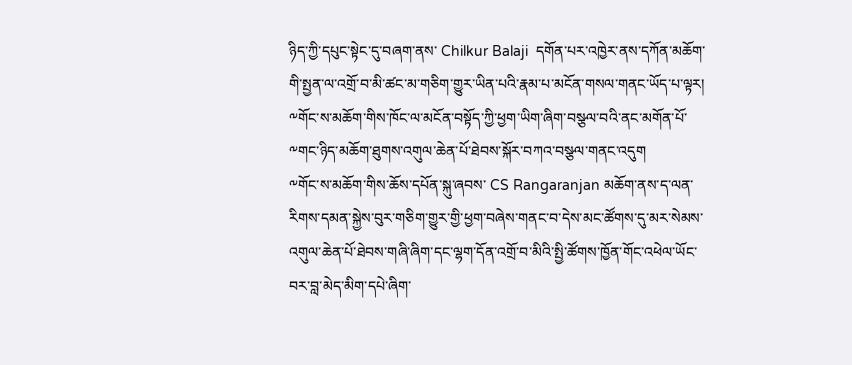ཉིད་ཀྱི་དཔུང་སྟེང་དུ་བཞག་ནས་ Chilkur Balaji  དགོན་པར་འཁྱེར་ནས་དཀོན་མཆོག་གི་སྤྱན་ལ་འགྲོ་བ་མི་ཚང་མ་གཅིག་གྱུར་ཡིན་པའི་རྣམ་པ་མངོན་གསལ་གནང་ཡོད་པ་ལྟར། ༸གོང་ས་མཆོག་གིས་ཁོང་ལ་མངོན་བསྟོད་ཀྱི་ཕྱག་ཡིག་ཞིག་བསྩལ་བའི་ནང་མགོན་པོ་༸གང་ཉིད་མཆོག་ཐུགས་འགུལ་ཆེན་པོ་ཐེབས་སྐོར་བཀའ་བསྩལ་གནང་འདུག
༸གོང་ས་མཆོག་གིས་ཆོས་དཔོན་སྐུ་ཞབས་ CS Rangaranjan མཆོག་ནས་ད་ལན་རིགས་དམན་སྐྱེས་བུར་གཅིག་གྱུར་གྱི་ཕྱག་བཞེས་གནང་བ་དེས་མང་ཚོགས་དུ་མར་སེམས་འགུལ་ཆེན་པོ་ཐེབས་གཞི་ཞིག་དང་ལྷག་དོན་འགྲོ་བ་མིའི་སྤྱི་ཚོགས་ཁྱོན་གོང་འཕེལ་ཡོང་བར་བླ་མེད་མིག་དཔེ་ཞིག་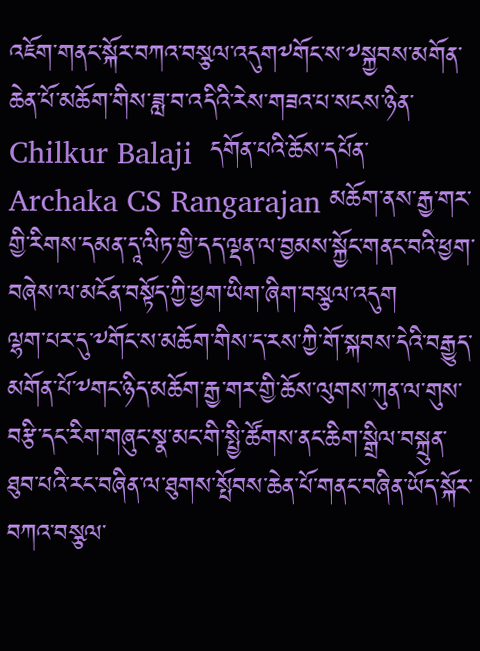འཇོག་གནང་སྐོར་བཀའ་བསྩལ་འདུག༸གོང་ས་༸སྐྱབས་མགོན་ཆེན་པོ་མཆོག་གིས་ཟླ་བ་འདིའི་རེས་གཟའ་པ་སངས་ཉིན་ Chilkur Balaji  དགོན་པའི་ཆོས་དཔོན་ Archaka CS Rangarajan མཆོག་ནས་རྒྱ་གར་གྱི་རིགས་དམན་དཱ་ལིཏ་གྱི་དད་ལྡན་ལ་བྱམས་སྐྱོང་གནང་བའི་ཕྱག་བཞེས་ལ་མངོན་བསྟོད་ཀྱི་ཕྱག་ཡིག་ཞིག་བསྩལ་འདུག
ལྷག་པར་དུ་༸གོང་ས་མཆོག་གིས་ད་རས་ཀྱི་གོ་སྐབས་དེའི་བརྒྱུད་མགོན་པོ་༸གང་ཉིད་མཆོག་རྒྱ་གར་གྱི་ཆོས་ལུགས་ཀུན་ལ་གུས་བརྩི་དང་རིག་གཞུང་སྣ་མང་གི་སྤྱི་ཚོགས་ནང་ཆིག་སྒྲིལ་བསྐྲུན་ཐུབ་པའི་རང་བཞིན་ལ་ཐུགས་སྤོབས་ཆེན་པོ་གནང་བཞིན་ཡོད་སྐོར་བཀའ་བསྩལ་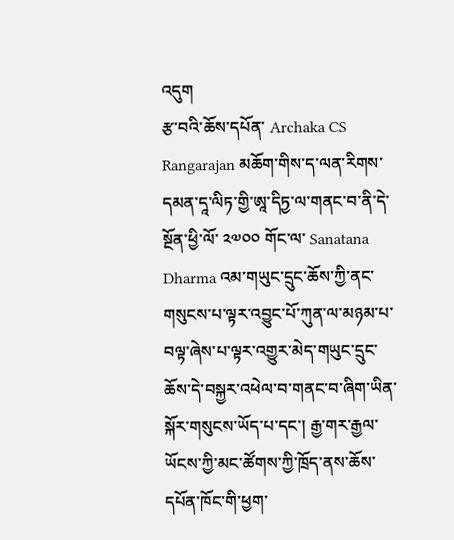འདུག
རྩ་བའི་ཆོས་དཔོན་ Archaka CS Rangarajan མཆོག་གིས་ད་ལན་རིགས་དམན་དཱ་ལིཏ་གྱི་ཨཱ་དིཏྱ་ལ་གནང་བ་ནི་དེ་སྔོན་ཕྱི་ལོ་ ༢༧༠༠ གོང་ལ་ Sanatana Dharma འམ་གཡུང་དྲུང་ཆོས་ཀྱི་ནང་གསུངས་པ་ལྟར་འབྱུང་པོ་ཀུན་ལ་མཉམ་པ་བལྟ་ཞེས་པ་ལྟར་འགྱུར་མེད་གཡུང་དྲུང་ཆོས་དེ་བསྐྱར་འཕེལ་བ་གནང་བ་ཞིག་ཡིན་སྐོར་གསུངས་ཡོད་པ་དང་། རྒྱ་གར་རྒྱལ་ཡོངས་ཀྱི་མང་ཚོགས་ཀྱི་ཁྲོད་ནས་ཆོས་དཔོན་ཁོང་གི་ཕྱག་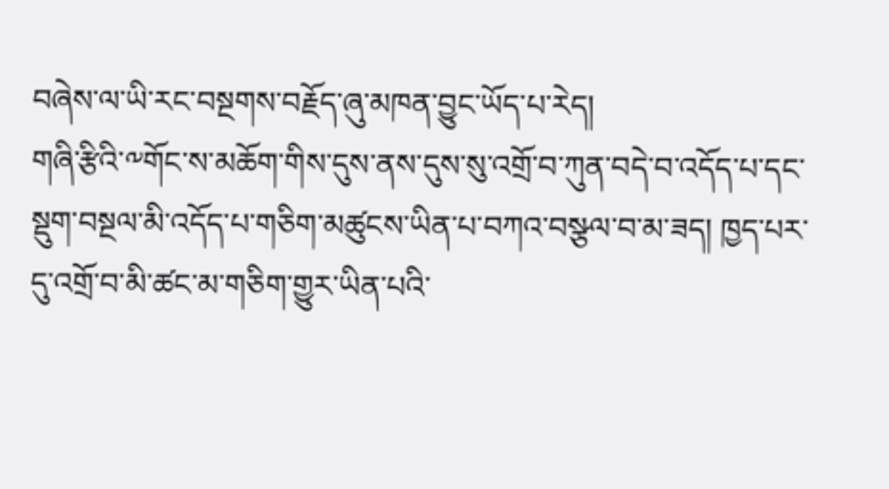བཞེས་ལ་ཡི་རང་བསྔགས་བརྗོད་ཞུ་མཁན་བྱུང་ཡོད་པ་རེད།
གཞི་རྩིའི་༸གོང་ས་མཆོག་གིས་དུས་ནས་དུས་སུ་འགྲོ་བ་ཀུན་བདེ་བ་འདོད་པ་དང་སྡུག་བསྔལ་མི་འདོད་པ་གཅིག་མཚུངས་ཡིན་པ་བཀའ་བསྩལ་བ་མ་ཟད། ཁྱད་པར་དུ་འགྲོ་བ་མི་ཚང་མ་གཅིག་གྱུར་ཡིན་པའི་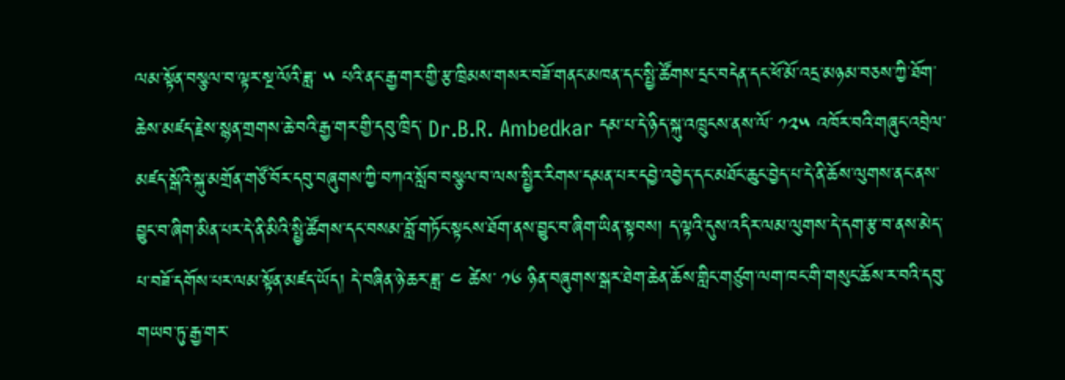ལམ་སྟོན་བསྩལ་བ་ལྟར་སྔ་ལོའི་ཟླ་ ༥ པའི་ནང་རྒྱ་གར་གྱི་རྩ་ཁྲིམས་གསར་བཟོ་གནང་མཁན་དང་སྤྱི་ཚོགས་དྲང་བདེན་དང་ཕོ་མོ་འདྲ་མཉམ་བཅས་ཀྱི་ཐོག་ཆེས་མཛད་རྗེས་སྙན་གྲགས་ཆེ་བའི་རྒྱ་གར་གྱི་དབུ་ཁྲིད་ Dr.B.R. Ambedkar དམ་པ་དེ་ཉིད་སྐུ་འཁྲུངས་ནས་ལོ་ ༡༢༥ འཁོར་བའི་གཞུང་འབྲེལ་མཛད་སྒོའི་སྐུ་མགྲོན་གཙོ་བོར་དབུ་བཞུགས་ཀྱི་བཀའ་སློབ་བསྩལ་བ་ལས་སྤྱིར་རིགས་དམན་པར་དབྱེ་འབྱེད་དང་མཐོང་ཆུང་བྱེད་པ་དེ་ནི་ཆོས་ལུགས་ནང་ནས་བྱུང་བ་ཞིག་མིན་པར་དེ་ནི་མིའི་སྤྱི་ཚོགས་དང་བསམ་བློ་གཏོང་སྟངས་ཐོག་ནས་བྱུང་བ་ཞིག་ཡིན་སྟབས། ད་ལྟའི་དུས་འདིར་ལམ་ལུགས་དེ་དག་རྩ་བ་ནས་མེད་པ་བཟོ་དགོས་པར་ལམ་སྟོན་མཛད་ཡོད། དེ་བཞིན་ཉེ་ཆར་ཟླ་ ༤ ཚེས་ ༡༦ ཉིན་བཞུགས་སྒར་ཐེག་ཆེན་ཆོས་གླིང་གཙུག་ལག་ཁང་གི་གསུང་ཆོས་ར་བའི་དབུ་གཡབ་ཏུ་རྒྱ་གར་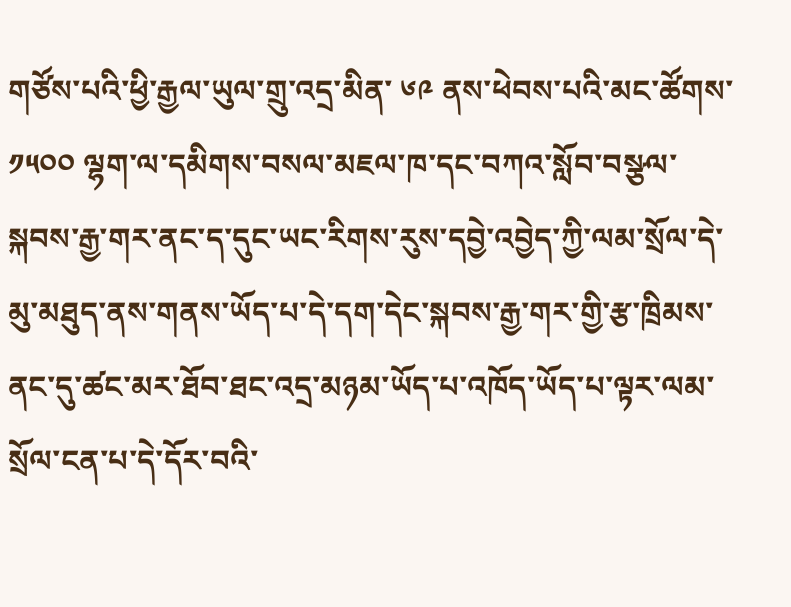གཙོས་པའི་ཕྱི་རྒྱལ་ཡུལ་གྲུ་འདྲ་མིན་ ༦༩ ནས་ཕེབས་པའི་མང་ཚོགས་ ༡༥༠༠ ལྷག་ལ་དམིགས་བསལ་མཇལ་ཁ་དང་བཀའ་སློབ་བསྩལ་སྐབས་རྒྱ་གར་ནང་ད་དུང་ཡང་རིགས་རུས་དབྱེ་འབྱེད་ཀྱི་ལམ་སྲོལ་དེ་མུ་མཐུད་ནས་གནས་ཡོད་པ་དེ་དག་དེང་སྐབས་རྒྱ་གར་གྱི་རྩ་ཁྲིམས་ནང་དུ་ཚང་མར་ཐོབ་ཐང་འདྲ་མཉམ་ཡོད་པ་འཁོད་ཡོད་པ་ལྟར་ལམ་སྲོལ་ངན་པ་དེ་དོར་བའི་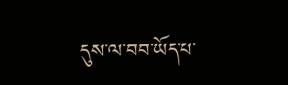དུས་ལ་བབ་ཡོད་པ་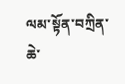ལམ་སྟོན་བཀྲིན་ཆེ་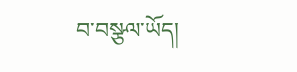བ་བསྩལ་ཡོད།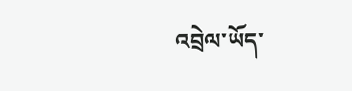འབྲེལ་ཡོད་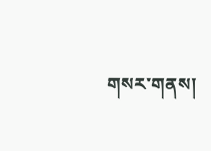གསར་གནས།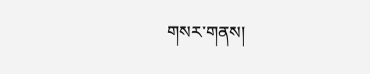གསར་གནས།